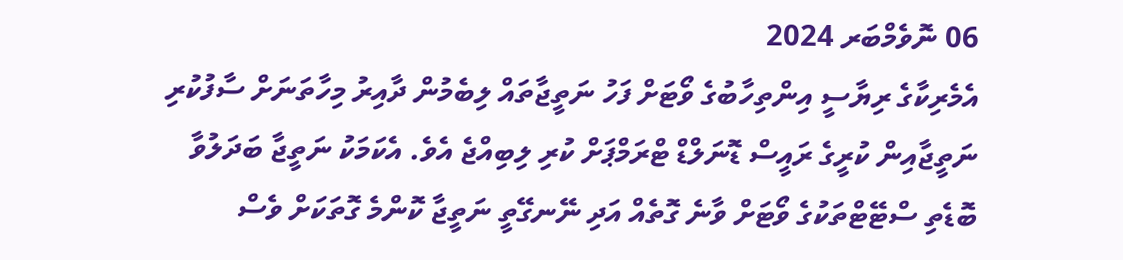06 ނޮވެމްބަރ 2024
އެމެރިކާގެ ރިޔާސީ އިންތިހާބުގެ ވޯޓަށް ފަހު ނަތީޖާތައް ލިބެމުން ދާއިރު މިހާތަނަށް ސާފުކުރި ނަތީޖާއިން ކުރީގެ ރައީސް ޑޮނަލްޑް ޓްރަމްޕަށް ކުރި ލިބިއްޖެ އެވެ. އެކަމަކު ނަތީޖާ ބަދަލުވާ ބޮޑެތި ސްޓޭޓްތަކުގެ ވޯޓަށް ވާނެ ގޮތެއް އަދި ނޭނގޭތީ ނަތީޖާ ކޮންމެ ގޮތަކަށް ވެސް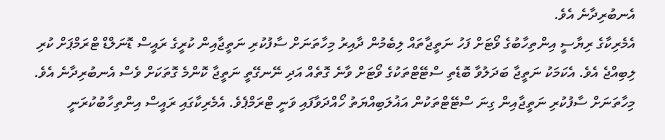އެނބުރިދާނެ އެވެ.
އެމެރިކާގެ ރިޔާސީ އިންތިހާބުގެ ވޯޓަށް ފަހު ނަތީޖާތައް ލިބެމުން ދާއިރު މިހާތަނަށް ސާފުކުރި ނަތީޖާއިން ކުރީގެ ރައީސް ޑޮނަލްޑް ޓްރަމްޕަށް ކުރި ލިބިއްޖެ އެވެ. އެކަމަކު ނަތީޖާ ބަދަލުވާ ބޮޑެތި ސްޓޭޓްތަކުގެ ވޯޓަށް ވާނެ ގޮތެއް އަދި ނޭނގޭތީ ނަތީޖާ ކޮންމެ ގޮތަކަށް ވެސް އެނބުރިދާނެ އެވެ.
މިހާތަނަށް ސާފުކުރި ނަތީޖާއިން ގިނަ ސްޓޭޓްތަކުން އަޣުލަބިއްޔަތު ހޯއްދަވާފައި ވަނީ ޓްރަމްޕެވެ. އެމެރިކާގައި ރައީސް އިންތިހާބުކުރަނީ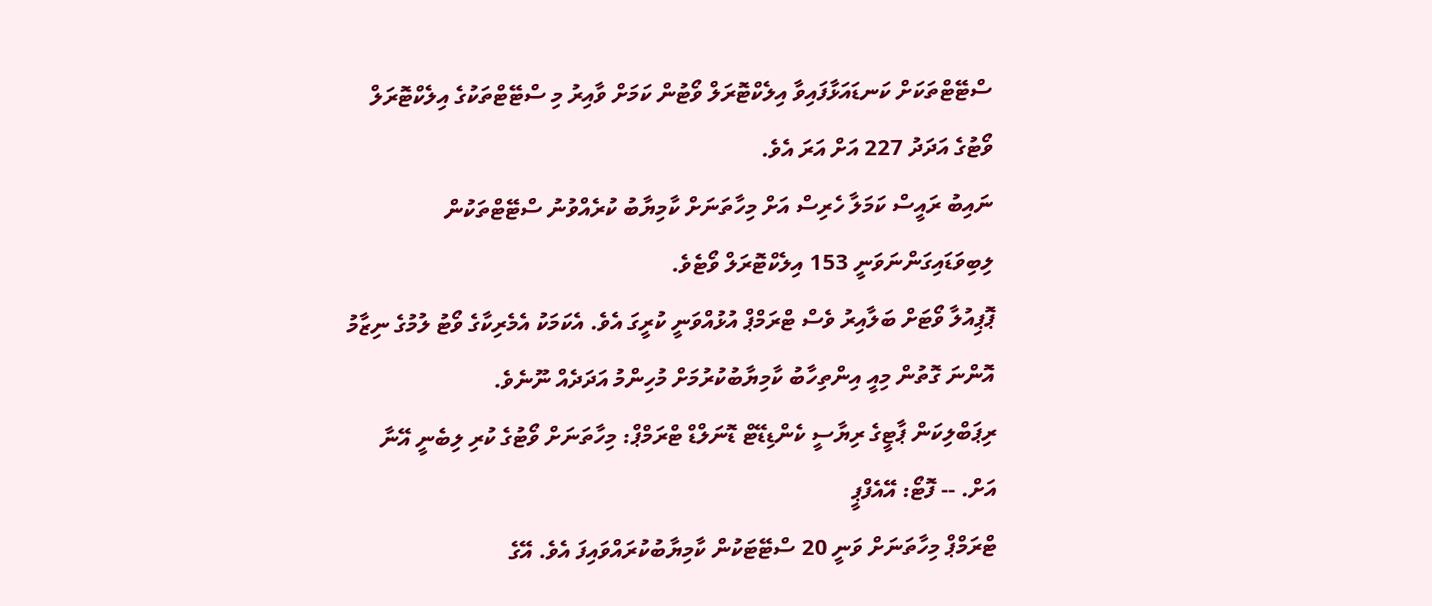ސްޓޭޓްތަކަށް ކަނޑައަޅާފައިވާ އިލެކްޓޮރަލް ވޯޓުން ކަމަށް ވާއިރު މި ސްޓޭޓްތަކުގެ އިލެކްޓޮރަލް ވޯޓުގެ އަދަދު 227 އަށް އަރަ އެވެ.
ނައިބު ރައީސް ކަމަލާ ހެރިސް އަށް މިހާތަނަށް ކާމިޔާބު ކުރެއްވުނު ސްޓޭޓްތަކުން ލިބިވަޑައިގަންނަވަނީ 153 އިލެކްޓޮރަލް ވޯޓެވެ.
ޕޮޕިއުލާ ވޯޓަށް ބަލާއިރު ވެސް ޓްރަމްޕް އުޅުއްވަނީ ކުރީގަ އެވެ. އެކަމަކު އެމެރިކާގެ ވޯޓު ލުމުގެ ނިޒާމު އޮންނަ ގޮތުން މިއީ އިންތިހާބު ކާމިޔާބުކުރުމަށް މުހިންމު އަދަދެއް ނޫނެވެ.
ރިޕަބްލިކަން ޕާޓީގެ ރިޔާސީ ކެންޑިޑޭޓް ޑޮނަލްޑް ޓްރަމްޕް: މިހާތަނަށް ވޯޓުގެ ކުރި ލިބެނީ އޭނާ އަށް. -- ފޮޓޯ: އޭއެފްޕީ
ޓްރަމްޕް މިހާތަނަށް ވަނީ 20 ސްޓޭޓަކުން ކާމިޔާބުކުރައްވައިފަ އެވެ. އޭގެ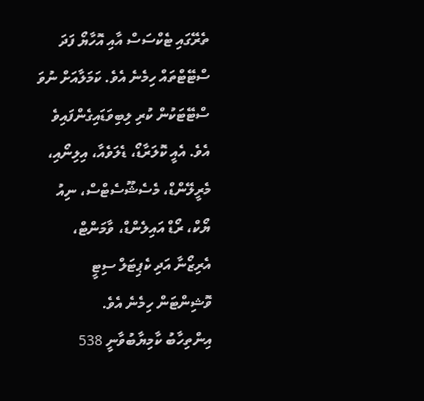ތެރޭގައި ޓެކްސަސް އާއި އޮހާޔޯ ފަދަ ސްޓޭޓްތައް ހިމެނެ އެވެ. ކަމަލާއަށް ނުވަ ސްޓޭޓަކުން ކުރި ލިބިވަޑައިގެންފައިވެ އެވެ. އެއީ ކޮލަރާޑޯ، ޑެލަވެއާ، އިލިނޯއި، މެރީލޭންޑް، މެސެޝޫސެޓްސް، ނިއު ޔޯކް، ރޯޑް އައިލެންޑް، ވާމަންޓް، އެރިޒޯނާ އަދި ކެޕިޓަލް ސިޓީ ވޮޝިންޓަން ހިމެނެ އެވެ.
އިންތިހާބު ކާމިޔާބުވާނީ 538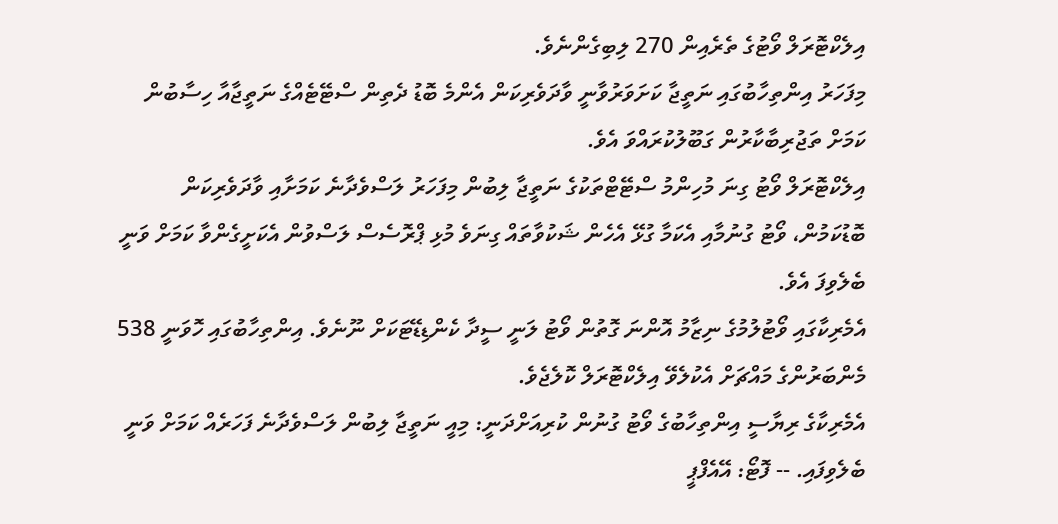އިލެކްޓޮރަލް ވޯޓުގެ ތެރެއިން 270 ލިބިގެންނެވެ.
މިފަހަރު އިންތިހާބުގައި ނަތީޖާ ކަށަވަރުވާނީ ވާދަވެރިކަން އެންމެ ބޮޑު ދެތިން ސްޓޭޓެއްގެ ނަތީޖާއާ ހިސާބުން ކަމަށް ތަޖުރިބާކާރުން ގަބޫލުކުރައްވަ އެވެ.
އިލެކްޓޮރަލް ވޯޓު ގިނަ މުހިންމު ސްޓޭޓްތަކުގެ ނަތީޖާ ލިބުން މިފަހަރު ލަސްވެދާނެ ކަމަށާއި ވާދަވެރިކަން ބޮޑުކަމުން، ވޯޓު ގުނުމާއި އެކަމާ ގުޅޭ އެހެން ޝަކުވާތައް ގިނަވެ މުޅި ޕްރޮސެސް ލަސްވުން އެކަށީގެންވާ ކަމަށް ވަނީ ބެލެވިފަ އެވެ.
އެމެރިކާގައި ވޯޓުލުމުގެ ނިޒާމު އޮންނަ ގޮތުން ވޯޓު ލަނީ ސީދާ ކެންޑިޑޭޓަކަށް ނޫނެވެ. އިންތިހާބުގައި ހޮވަނީ 538 މެންބަރުންގެ މައްޗަށް އެކުލެވޭ އިލެކްޓޮރަލް ކޮލެޖެވެ.
އެމެރިކާގެ ރިޔާސީ އިންތިހާބުގެ ވޯޓު ގުނުން ކުރިއަށްދަނީ: މިއީ ނަތީޖާ ލިބުން ލަސްވެދާނެ ފަހަރެއް ކަމަށް ވަނީ ބެލެވިފައި. -- ފޮޓޯ: އޭއެފްޕީ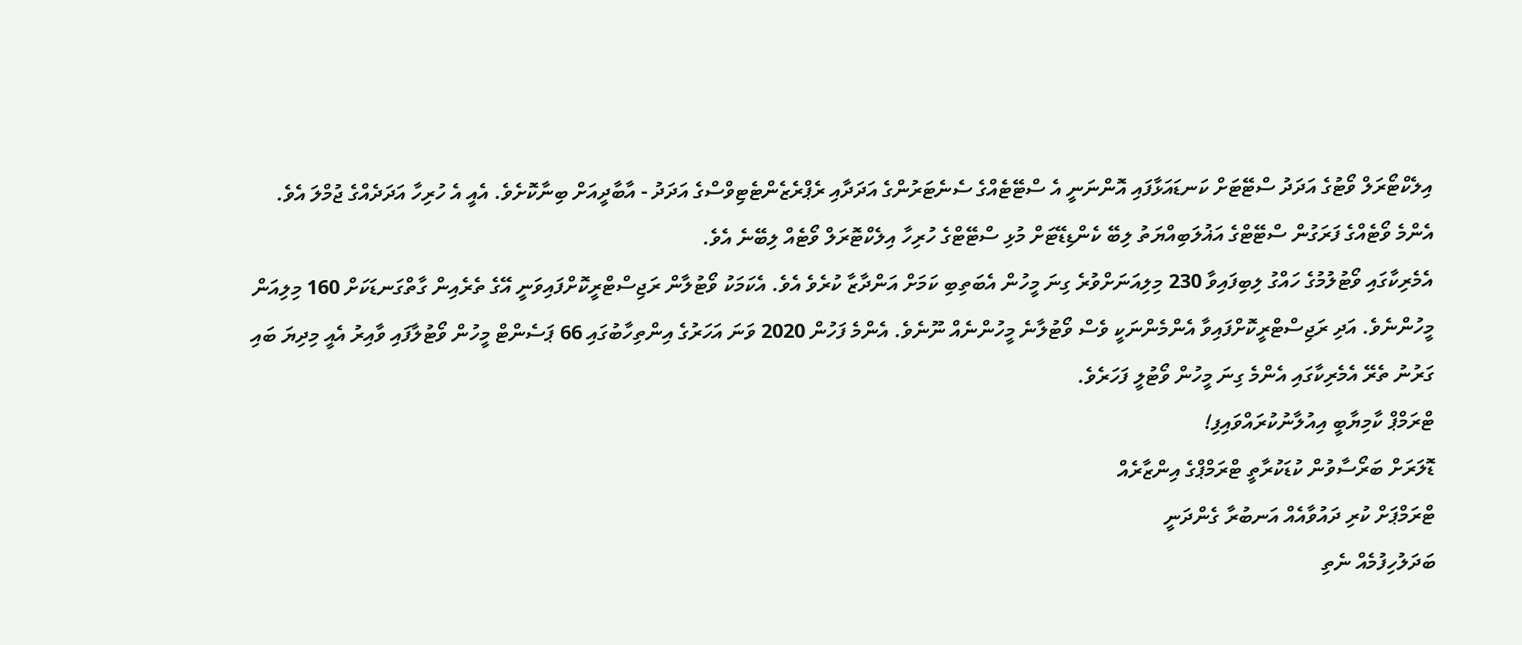އިލެކްޓޯރަލް ވޯޓުގެ އަދަދު ސްޓޭޓަށް ކަނޑައަޅާފައި އޮންނަނީ އެ ސްޓޭޓެއްގެ ސެނެޓަރުންގެ އަދަދާއި ރެޕްރެޒެންޓެޓިވްސްގެ އަދަދު - އާބާދީއަށް ބިނާކޮށެވެ. އެއީ އެ ހުރިހާ އަދަދެއްގެ ޖުމްލަ އެވެ.
އެންމެ ވޯޓެއްގެ ފަރަގުން ސްޓޭޓްގެ އަޣުލަބިއްޔަތު ލިބޭ ކެންޑިޑޭޓަށް މުޅި ސްޓޭޓްގެ ހުރިހާ އިލެކްޓޮރަލް ވޯޓެއް ލިބޭނެ އެވެ.
އެމެރިކާގައި ވޯޓުލުމުގެ ހައްގު ލިބިފައިވާ 230 މިލިއަނަށްވުރެ ގިނަ މީހުން އެބަތިބި ކަމަށް އަންދާޒާ ކުރެވެ އެވެ. އެކަމަކު ވޯޓުލާން ރަޖިސްޓްރީކޮށްފައިވަނީ އޭގެ ތެރެއިން ގާތްގަނޑަކަށް 160 މިލިއަން މީހުންނެވެ. އަދި ރަޖިސްޓްރީކޮށްފައިވާ އެންމެންނަކީ ވެސް ވޯޓުލާނެ މީހުންނެއް ނޫނެވެ. އެންމެ ފަހުން 2020 ވަނަ އަހަރުގެ އިންތިހާބުގައި 66 ޕަސެންޓް މީހުން ވޯޓުލާފައި ވާއިރު އެއީ މިދިޔަ ބައި ގަރުނު ތެރޭ އެމެރިކާގައި އެންމެ ގިނަ މީހުން ވޯޓުލީ ފަހަރެވެ.
ޓްރަމްޕް ކާމިޔާބީ އިއުލާނުކުރައްވައިފި!
ޑޮލަރަށް ބަރޯސާވުން ކުޑަކުރާތީ ޓްރަމްޕްގެ އިންޒާރެއް
ޓްރަމްޕަށް ކުރި ދައުވާއެއް އަނބުރާ ގެންދަނީ
ބަދަލުހިފުމެއް ނެތި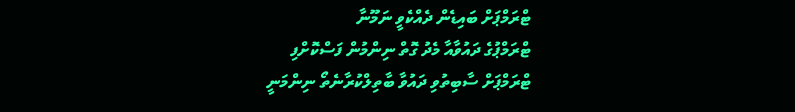ޓްރަމްޕަށް ބައިޑެން ދެއްކެވީ ނަމޫނާ
ޓްރަމްޕުގެ ދައުވާއާ މެދު ގޮތް ނިންމުން ފަސްކޮށްފި
ޓްރަމްޕަށް ސާބިތުވި ދައުވާ ބާތިލްކުރާނެތޯ ނިންމަނީ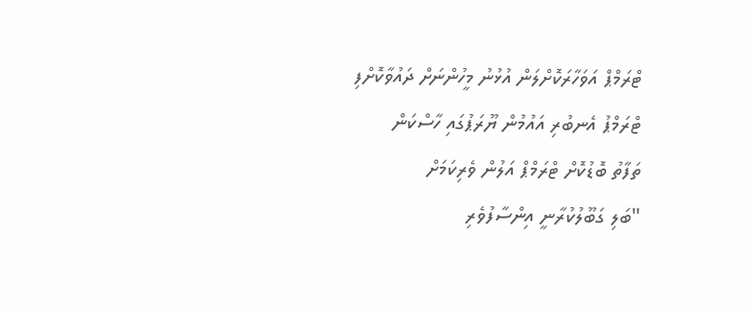ޓްރަމްޕް އަވަހާރަކޮށްލަން އުޅުނު މީހުންނަށް ދައުވާކޮށްފި
ޓްރަމްޕު އެނބުރި އައުމުން ޔޫރަޕުގައި ހާސްކަން
ތަފާތު ބޮޑުކޮށް ޓްރަމްޕް އަލުން ވެރިކަމަށް
"ބަލި ގަބޫލުކުރާނީ އިންސާފުވެރި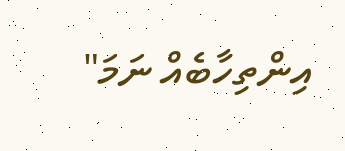އިންތިހާބެއް ނަމަ"